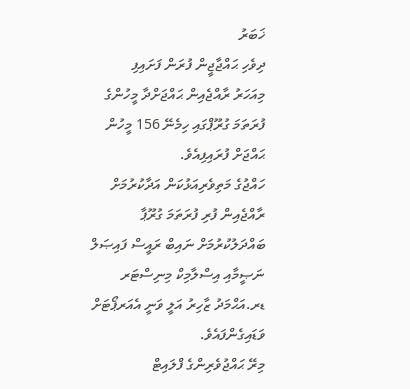ޚަބަރު
ދިވެހި ޙައްޖާޖީން ފުރަން ފަށައިފި
މިއަހަރު ރާއްޖެއިން ޙައްޖަށްދާ މީހުންގެ ފުރަތަމަ ގުރޫޕްގައި ހިމެނޭ 156 މީހުން ޙައްޖަށް ފުރައިފިއެވެ.
ހައްޖުގެ މަތިވެރިއަޅުކަން އަދާކުރުމަށް ރާއްޖެއިން ފުރި ފުރަތަމަ ގުރޫޕާ ބައްދަލުކުރުމަށް ނައިބް ރައީސް ފައިޞަލް ނަޞީމާއި އިސްލާމިކް މިނިސްޓަރ ޑރ.އަޙްމަދު ޒާހިރު އަލީ ވަނީ އެއަރޕޯޓަށް ވަޑައިގެންފައެވެ.
މިރޭ ޙައްޖުވެރިންގެ ފްލައިޓް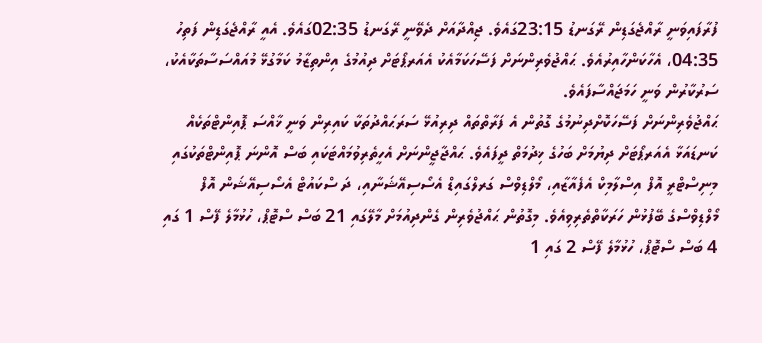ފުރާފައިވަނީ ރާއްޖެގަޑިން ރޭގަނޑު 23:15ގައެވެ. ޖިއްދާއަށް ދެވޭނީ ރޭގަނޑު 02:35ގައެވެ. އެއީ ރާއްޖެގަޑިން ފަތިހު 04:35، އެހާކަންހާއިރުއެވެ. ޙައްޖުވެރިންނަށް ފަސޭހަކަމާއެކު އެއަރޕޯޓަށް ދިއުމުގެ އިންތިޒާމު ކަމާގުޅޭ މުއައްސަސާތަކާއެކު، ސަރުކާރުން ވަނީ ހަމަޖައްސާފައެވެ.
ޙައްޖުވެރިންނަށް ފަސޭހަކޮށްދިނުމުގެ ގޮތުން އެ ފަރާތްތައް ދިރިއުޅޭ ސަރަޙައްދުތަކާ ކައިރިން ވަނީ ޚާއްސަ ޕޮއިންޓްތަކެއް ކަނޑައަޅާ އެއަރޕޯޓަށް ދިޔުމަށް ބަހުގެ ޚިދުމަތް ދީފައެވެ. ޙައްޖާޖީންނަށް އެހީތެރިވުމައްޓަކައި ބަސް އޮންނަ ޕޮއިންޓްތަކުގައި މިނިސްޓްރީ އޮފް އިސްލާމިކް އެފެއާޒާއި، މޯލްޑިވްސް ގަރލްގައިޑް އެސޯސިއޭޝަނާއި، ދަ ސްކައުޓް އެސޯސިއޭޝަން އޮފް މޯލްޑިވްސްގެ ބޭފުޅުން ހަރަކާތްތެރިވިއެވެ. މިގޮތުން ޙައްޖުވެރިން ގެންދިއުމަށް މާލޭގައި 21 ބަސް ސްޓޮޕް، ހުޅުމާލެ ފޭސް 1 ގައި 4 ބަސް ސްޓޮޕް، ހުޅުމާލެ ފޭސް 2 ގައި 1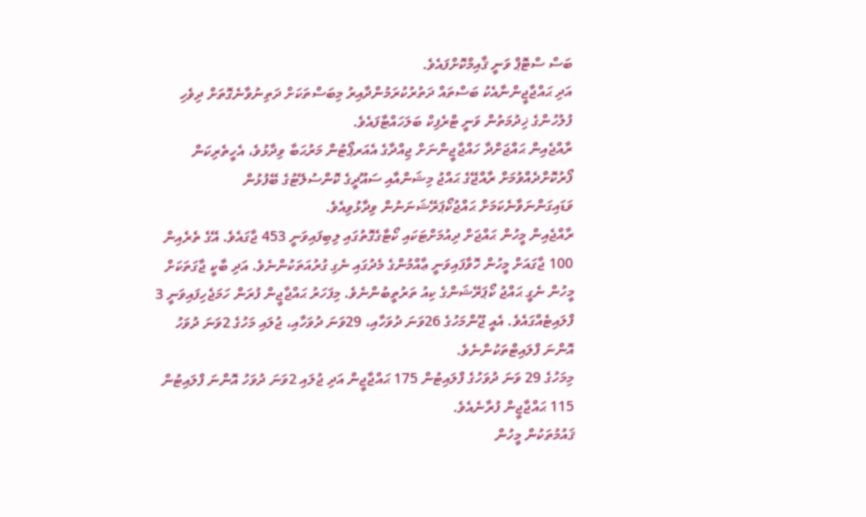ބަސް ސްޓޮޕް ވަނީ ޤާއިމްކޮށްފައެވެ.
އަދި ޙައްޖާޖީންނާއެކު ބަސްތައް ދަތުރުކުރަމުންދާއިރު މިބަސްތަކަށް ދަތިނުވާނެގޮތަށް ދިވެހި ފުލުހުންގެ ޚިދުމަތުން ވަނީ ޓްރެފިކް ބަލަހައްޓާފައެވެ.
ރާއްޖެއިން ޙައްޖަށްދާ ހައްޖާޖީންނަށް ޖިއްދާގެ އެއަރޕޯޓުން މަރުޙަބާ ވިދާޅުވެ، އެހީތެރިކަން ފޯރުކޮށްދެއްވުމަށް ރާއްޖޭގެ ޙައްޖު މިޝަންއާއި ސައޫދީގެ ކޮންސުލޭޓުގެ ބޭފުޅުން ވަޑައިގަންނަވާނެކަމަށް ޙައްޖުކޯޕަރޭޝަނަނުން ވިދާޅުވިއެވެ.
ރާއްޖެއިން މީހުން ޙައްޖަށް ދިއުމަށްޓަކައި ކޯޓާގެގޮތުގައި ލިބިފައިވަނީ 453 ޖާގައެވެ. އޭގެ ތެރެއިން 100 ޖާގައަށް މީހުން ހޮވާފައިވަނީ ޢާއްމުންގެ މެދުގައި ނެގި ގުރުއަތަކުންނެވެ. އަދި ބާކީ ޖާގަތަކަށް މީހުން ނެގީ ޙައްޖު ކޯޕަރޭޝަންގެ ކިއު ތަރުތީބުންނެވެ. މިފަހަރު ޙައްޖާޖީން ފުރަން ހަމަޖެހިފައިވަނީ 3 ފްލައިޓެއްގައެވެ. އެއީ ޖޫންމަހުގެ 26ވަނަ ދުވަހާއި، 29ވަނަ ދުވަހާއި، ޖުލައި މަހުގެ 2ވަނަ ދުވަހު އޮންނަ ފްލައިޓްތަކުންނެވެ.
މިމަހުގެ 29 ވަނަ ދުވަހުގެ ފްލައިޓުން 175 ޙައްޖާޖީން އަދި ޖުލައި 2ވަނަ ދުވަހު އޮންނަ ފްލައިޓުން 115 ޙައްޖާޖީން ފުރާނެއެވެ.
ޤައުމުތަކުން މީހުން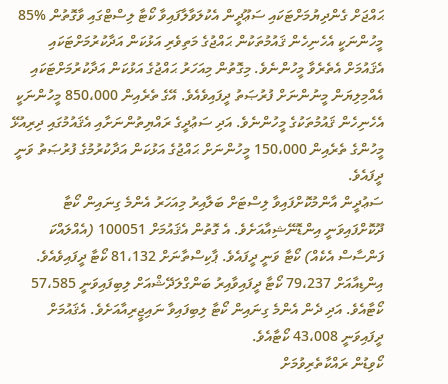ޙައްޖަށް ގެންދިޔުމަށްޓަކައި ސަޢޫދީން އެކުލަވާލާފައިވާ ކޯޓާ ލިސްޓްގައި ވާގޮތުން %85 މީހުންނަކީ އެހެނިހެން ޤައުމުތަކުން ޙައްޖުގެ މަތިވެރި އަޅުކަން އަދާކުރުމަށްޓަކައި އެޤައުމަށް އެތެރެވާ މީހުންނެވެ. މިގޮތުން މިއަހަރު ޙައްޖުގެ އަޅުކަން އަދާކުރުމަށްޓަކައި އެއްމިލިޔަން މީނުންނަށް ފުރުޞަތު ދީފައިވެއެވެ. އޭގެ ތެރެއިން 850،000 މީހުންނަކީ އެހެނިހެން ޤައުމުތަކުގެ މީހުންނެވެ. އަދި ސަޢުދީގެ ރައްޔިތުންނަށާއި އެޤައުމުގައި ދިރިއުޅޭ މީހުންގެ ތެރެއިން 150،000 މީހުންނަށް ޙައްޖުގެ އަޅުކަން އަދާކުރުމުގެ ފުރުޞަތު ވަނީ ދީފައެވެ.
ސަޢުދީން އާންމުކޮށްފައިވާ ލިސްޓަށް ބަލާއިރު މިއަހަރު އެންމެ ގިނައިން ކޯޓާ ދޫކޮށްފައިވަނީ އިންޑޮނޭޝިއާއަށެވެ. އެ ގޮތުން އެޤައުމަށް 100051 (އެއްލައްކަ ފަންސާސް އެކެއް) ކޯޓާ ވަނީ ދީފައެވެ. ޕާކިސްތާނަށް 81،132 ކޯޓާ ދީފައިވެއެވެ. އިންޑިއާއަށް 79،237 ކޯޓާ ދީފައިވާއިރު ބަންގްލަދޭޝްއަށް ލިބިފައިވަނީ 57،585 ކޯޓާއެވެ. އަދި ދެން އެންމެ ގިނައިން ކޯޓާ ލިބިފައިވާ ނައިޖީރިއާއަށެވެ. އެޤައުމަށް ދީފައިވަނީ 43،008 ކޯޓާއެވެ.
ކޯވިޑުން ރައްކާތެރިވުމަށް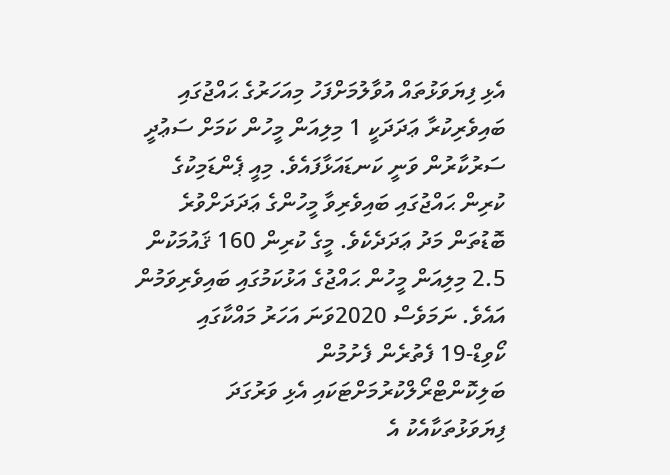އެޅި ފިޔަވަޅުތައް އުވާލުމަށްފަހު މިއަހަރުގެ ޙައްޖުގައި ބައިވެރިކުރާ ޢަދަދަކީ 1 މިލިއަން މީހުން ކަމަށް ސަޢުދީ ސަރުކާރުން ވަނީ ކަނޑައަޅާފައެވެ. މިއީ ޕެންޑަމިކުގެ ކުރިން ޙައްޖުގައި ބައިވެރިވާ މީހުންގެ ޢަދަދަށްވުރެ ބޮޑުތަން މަދު ޢަދަދެކެވެ. މީގެ ކުރިން 160 ޤައުމަކުން 2.5 މިލިއަން މީހުން ޙައްޖުގެ އަޅުކަމުގައި ބައިވެރިވަމުން އައެވެ. ނަމަވެސް 2020ވަނަ އަހަރު މައްކާގައި ކޯވިޑް-19 ފެތުރެން ފެށުމުން ބަލިކޮންޓްރޯލްކުރުމަށްޓަކައި އެޅި ވަރުގަދަ ފިޔަވަޅުތަކާއެކު އެ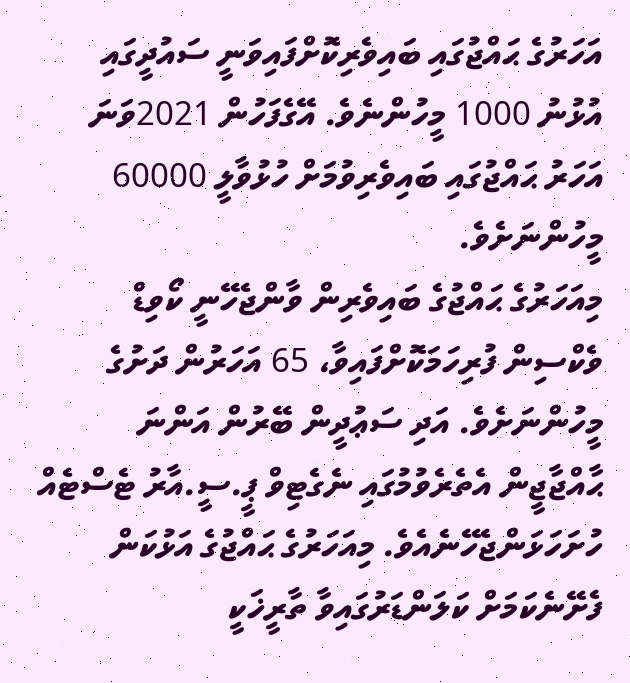އަހަރުގެ ޙައްޖުގައި ބައިވެރިކޮށްފައިވަނީ ސައުދީގައި އުޅުނު 1000 މީހުންނެވެ. އޭގެފަހުން 2021ވަނަ އަހަރު ޙައްޖުގައި ބައިވެރިވުމަށް ހުޅުވާލީ 60000 މީހުންނަށެވެ.
މިއަހަރުގެ ޙައްޖުގެ ބައިވެރިން ވާންޖެހޭނީ ކޯވިޑް ވެކްސިން ފުރިހަމަކޮށްފައިވާ، 65 އަހަރުން ދަށުގެ މީހުންނަށެވެ. އަދި ސަޢުދީން ބޭރުން އަންނަ ޙާއްޖާޖީން އެތެރެވުމުގައި ނެގެޓިވް ޕީ.ސީ.އާރު ޓެސްޓެއް ހުށަހަޅަންޖެހޭނެއެވެ. މިއަހަރުގެ ޙައްޖުގެ އަޅުކަން ފެށޭނެކަމަށް ކަލަންޑަރުގައިވާ ތާރީޚަކީ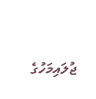ޖުލައިމަހުގެ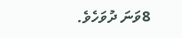8ވަނަ ދުވަހެވެ.